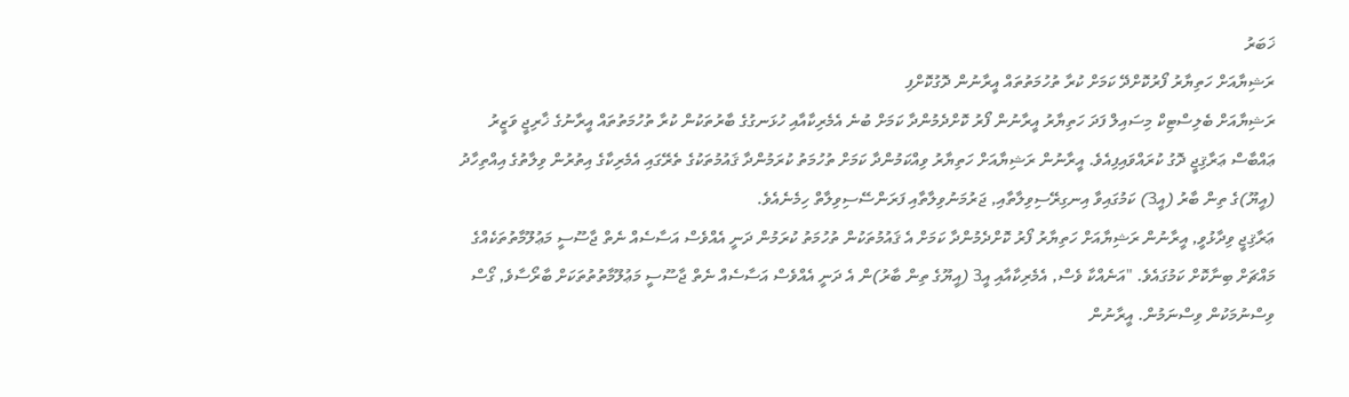ޚަބަރު
ރަޝިޔާއަށް ހަތިޔާރު ފޯރުކޮށްދޭ ކަމަށް ކުރާ ތުހުމަތުތައް އީރާނުން ދޮގުކޮށްފި
ރަޝިޔާއަށް ބެލިސްޓިކް މިސައިލް ފަދަ ހަތިޔާރު އީރާނުން ފޯރު ކޮށްދެމުންދާ ކަމަށް ބުނެ އެމެރިކާއާއި ހުޅަނގުގެ ބާރުތަކުން ކުރާ ތުހުމަތުތައް އީރާނުގެ ޚާރިޖީ ވަޒީރު ޢައްބާސް ޢަރާޤިޖީ ދޮގު ކުރައްވައިފިއެވެ. އީރާނުން ރަޝިޔާއަށް ހަތިޔާރު ވިއްކަމުންދާ ކަމަށް ތުހުމަތު ކުރަމުންދާ ޤައުމުތަކުގެ ތެރޭގައި އެމެރިކާގެ އިތުރުން ވިލާތުގެ އިއްތިހާދު (އީޔޫ)ގެ ތިން ބާރު (އީ3) ކަމުގައިވާ އިނގިރޭސިވިލާތާއި, ޖަރުމަނުވިލާތާއި ފަރަންސޭސިވިލާތް ހިމެނެއެވެ.
ޢަރާޤިޖީ ވިދާޅުވީ, އީރާނުން ރަޝިޔާއަށް ހަތިޔާރު ފޯރު ކޮށްދެމުންދާ ކަމަށް އެ ޤައުމުތަކުން ތުހުމަތު ކުރަމުން ދަނީ އެއްވެސް އަސާސެއް ނެތް ޖާސޫސީ މަޢުލޫމާތުތަކެއްގެ މައްޗަށް ބިނާކޮށް ކަމުގައެވެ. "އަނެއްކާ ވެސް, އެމެރިކާއާއި އީ3 (އީޔޫގެ ތިން ބާރު)ން އެ ދަނީ އެއްވެސް އަސާސެއް ނެތް ޖާސޫސީ މަޢުލޫމާތުތުތަކަށް ބާރޯސާވެ, ގޯސް ވިސްނުމަކުން ވިސްނަމުން. އީރާނުން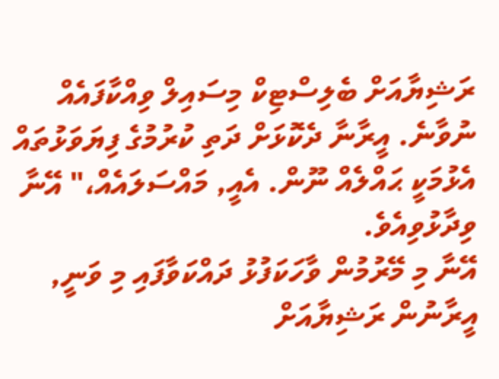ރަޝިޔާއަށް ބެލިސްޓިކް މިސައިލް ވިއްކާފައެއް ނުވާނެ. އީރާނާ ދެކޮޅަށް ދަތި ކުރުމުގެ ފިޔަވަޅުތައް އެޅުމަކީ ޙައްލެއް ނޫން. އެއީ, މައްސަލައެއް،" އޭނާ ވިދާޅުވިއެވެ.
އޭނާ މި މޭރުމުން ވާހަކަފުޅު ދައްކަވާފައި މި ވަނީ, އީރާނުން ރަޝިޔާއަށް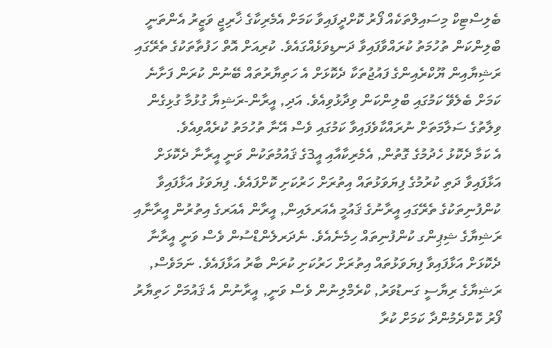ބެލިސްޓިކް މިސައިލްތަކެއް ފޯރު ކޮށްދީފައިވާ ކަމަށް އެމެރިކާގެ ޚާރިޖީ ވަޒީރު އެންތަނީ ބްލިންކަން ތުހުމަތު ކުރައްވާފައިވާ ދަނޑިވަޅެއްގައެވެ. ކުރިއަށް އޮތް ހަފުތާތަކުގެ ތެރޭގައި ރަޝިޔާއިން ޔޫކްރެއިންގެ ފައުޖުތަކާ ދެކޮޅަށް އެ ހަތިޔާރުތައް ބޭނުން ކުރަން ފަށާނެ ކަމަށް ބެލެވޭ ކަމުގައި ބްލިންކަން ވިދާޅުވިއެވެ. އަދި, އީރާން-ރަޝިޔާ ގުޅުމާ ގުޅިގެން ވިލާތުގެ ސަލާމަތަށް ނުރައްކާވެފައިވާ ކަމުގައި ވެސް އޭނާ ތުހުމަތު ކުރެއްވިއެވެ.
އެ ކަމާ ދެކޮޅު ހެދުމުގެ ގޮތުން, އެމެރިކާއާއި އީ3ގެ ޤައުމުތަކުން ވަނީ އީރާނާ ދެކޮޅަށް އަޅާފައިވާ ދަތި ކުރުމުގެ ފިޔަވަޅުތައް އިތުރަށް ހަރުކަށި ކޮށްފައެވެ. ފިޔަވަޅު އަޅާފައިވާ ކުންފުނިތަކުގެ ތެރޭގައި އީރާނުގެ ޤައުމީ އެއަރލައިން, އީރާން އެއަރގެ އިތުރުން އީރާނާއި ރަޝިޔާގެ ޝިޕިންގ ކުންފުނިތައް ހިމެނެއެވެ. ނެދަރލެންޑްސުން ވެސް ވަނީ އީރާނާ ދެކޮޅަށް އަޅާފައިވާ ފިޔަވަޅުތައް އިތުރަށް ހަރުކަށި ކުރަން ބާރު އަޅާފައެވެ. ނަމަވެސް, ރަޝިޔާގެ ރިޔާސީ ގަނޑުވަރު, ކްރެމްލިނުން ވެސް ވަނީ, އީރާނުން އެ ޤައުމަށް ހަތިޔާރު ފޯރު ކޮށްދެމުންދާ ކަމަށް ކުރާ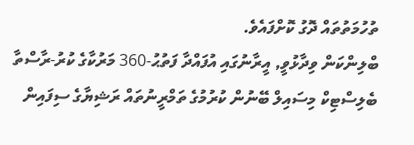ތުހުމަތުތައް ދޮގު ކޮށްފައެވެ.
ބްލިންކަން ވިދާޅުވީ, އީރާނުގައި އުފައްދާ ފަތުޙު-360 މަރުކާގެ ކުރު-ރާސްތާ ބެލިސްޓިކް މިސައިލް ބޭނުން ކުރުމުގެ ތަމްރީނުތައް ރަޝިޔާގެ ސިފައިން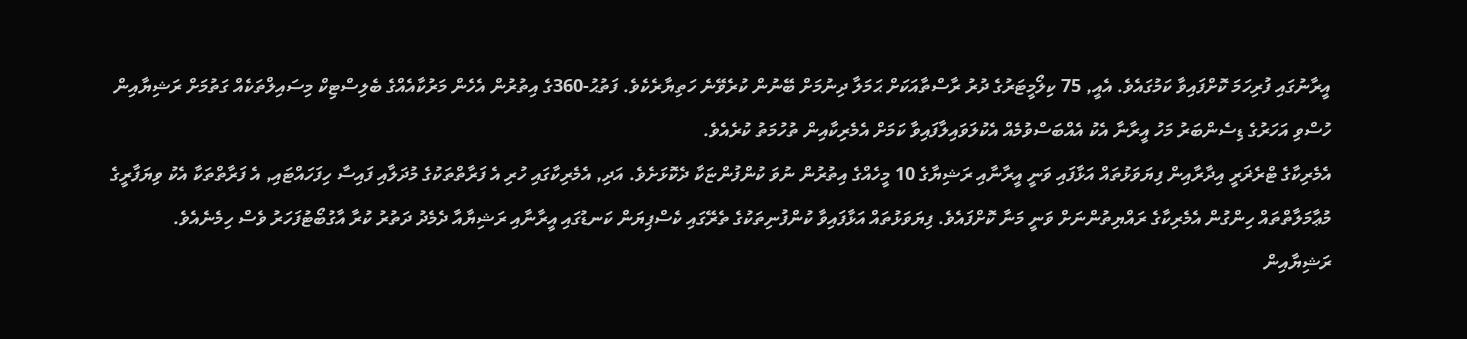އީރާނުގައި ފުރިހަމަ ކޮށްފައިވާ ކަމުގައެވެ. އެއީ, 75 ކިލޯމީޓަރުގެ ދުރު ރާސްތާއަކަށް ޙަމަލާ ދިނުމަށް ބޭނުން ކުރެވޭނެ ހަތިޔާރެކެވެ. ފަތުޙު-360ގެ އިތުރުން އެހެން މަރުކާއެއްގެ ބެލިސްޓިކް މިސައިލްތަކެއް ގަތުމަށް ރަޝިޔާއިން ހުސްވި އަހަރުގެ ޑިސެންބަރު މަހު އީރާނާ އެކު އެއްބަސްވުމެއް އެކުލަވައިލާފައިވާ ކަމަށް އެމެރިކާއިން ތުހުމަތު ކުރެއެވެ.
އެމެރިކާގެ ޓްރެޜަރީ އިދާރާއިން ފިޔަވަޅުތައް އަޅާފައި ވަނީ އީރާނާއި ރަޝިޔާގެ 10 މީހެއްގެ އިތުރުން ނުވަ ކުންފުންޏަކާ ދެކޮޅަށެވެ. އަދި, އެމެރިކާގައި ހުރި އެ ފަރާތްތަކުގެ މުދަލާއި ފައިސާ ހިފަހައްޓައި, އެ ފަރާތްތަކާ އެކު ވިޔަފާރީގެ މުޢާމަލާތްތައް ހިންގުން އެމެރިކާގެ ރައްޔިތުންނަށް ވަނީ މަނާ ކޮށްފައެވެ. ފިޔަވަޅުތައް އަޅާފައިވާ ކުންފުނިތަކުގެ ތެރޭގައި ކެސްޕިޔަން ކަނޑުގައި އީރާނާއި ރަޝިޔާއާ ދެމެދު ދަތުރު ކުރާ އާގުބޯޓުފަހަރު ވެސް ހިމެނެއެވެ.
ރަޝިޔާއިން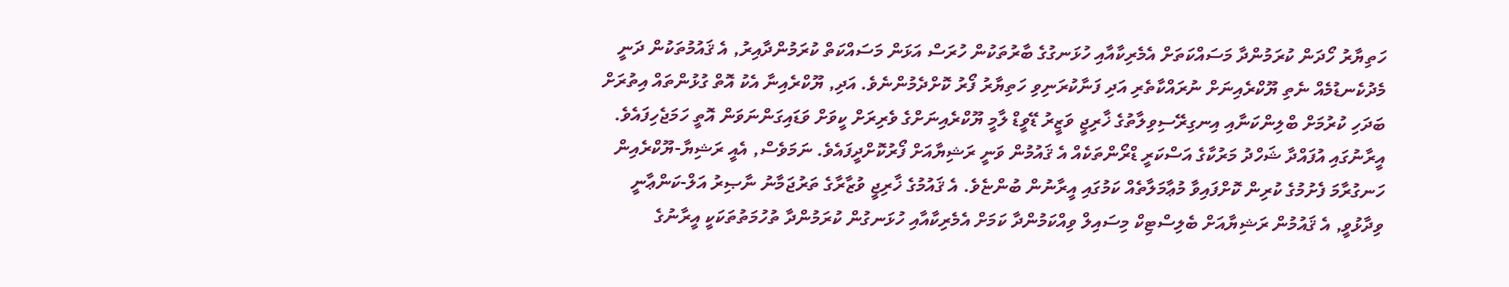ހަތިޔާރު ހޯދަން ކުރަމުންދާ މަސައްކަތަށް އެމެރިކާއާއި ހުޅަނގުގެ ބާރުތަކުން ހުރަސް އަޅަން މަސައްކަތް ކުރަމުންދާއިރު, އެ ޤައުމުތަކުން ދަނީ މެދުކެނޑުމެއް ނެތި ޔޫކްރެއިނަށް ނުރައްކާތެރި އަދި ފަނާކުރަނިވި ހަތިޔާރު ފޯރު ކޮށްދެމުންނެވެ. އަދި, ޔޫކްރެއިނާ އެކު އޮތް ގުޅުންތައް އިތުރަށް ބަދަހި ކުރުމަށް ބްލިންކަނާއި އިނގިރޭސިވިލާތުގެ ޚާރިޖީ ވަޒީރު ޑޭވީޑް ލާމީ ޔޫކްރެއިނަށްގެ ވެރިރަށް ކީވަށް ވަޑައިގަންނަވަން އޮތީ ހަމަޖެހިފައެވެ.
އީރާނުގައި އުފައްދާ ޝަހްދު މަރުކާގެ އަސްކަރީ ޑްރޯންތަކެއް އެ ޤައުމުން ވަނީ ރަޝިޔާއަށް ފޯރުކޮށްދީފައެވެ. ނަމަވެސް, އެއީ ރަޝިޔާ-ޔޫކްރެއިން ހަނގުރާމަ ފެށުމުގެ ކުރިން ކޮށްފައިވާ މުޢާމަލާތެއް ކަމުގައި އީރާނުން ބުންޏެވެ. އެ ޤައުމުގެ ޚާރިޖީ ވުޒާރާގެ ތަރުޖަމާނު ނާޞިރު އަލް-ކަންޢާނީ ވިދާޅުވީ, އެ ޤައުމުން ރަޝިޔާއަށް ބެލިސްޓިކް މިސައިލް ވިއްކަމުންދާ ކަމަށް އެމެރިކާއާއި ހުޅަނގުން ކުރަމުންދާ ތުހުމަތުތަކަކީ އީރާނުގެ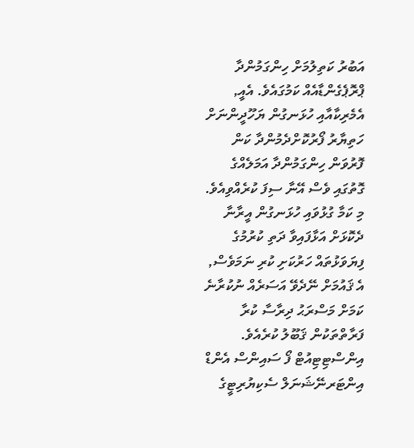އަބުރު ކަތިލުމަށް ހިންގަމުންދާ ޕްރޮޕެގެންޑާއެއް ކަމުގައެވެ. އެއީ, އެމެރިކާއާއި ހުޅަނގުން ޔަހޫދީންނަށް ހަތިޔާރު ފޯރުކޮށްދެމުންދާ ކަން ފޮރުވަން ހިންގަމުންދާ އަމަލެއްގެ ގޮތުގައި ވެސް އޭނާ ސިފަ ކުރެއްވިއެވެ.
މި ކަމާ ގުޅުވައި ހުޅަނގުން އީރާނާ ދެކޮޅަށް އަޅާފައިވާ ދަތި ކުރުމުގެ ފިޔަވަޅުތައް ހަރުކަށި ކުރި ނަމަވެސް, އެ ޤައުމަށް ނޭދެވޭ އަސަރެއް ނުކުރާނެ ކަމަށް މަސްރަޙު ދިރާސާ ކުރާ ފަރާތްތަކުން ޤަބޫލު ކުރެއެވެ. އިންސްޓިޓިއުޓް ފޯ ސައިންސް އެންޑް އިންޓަރނޭޝަނަލް ސެކިޔުރިޓީގެ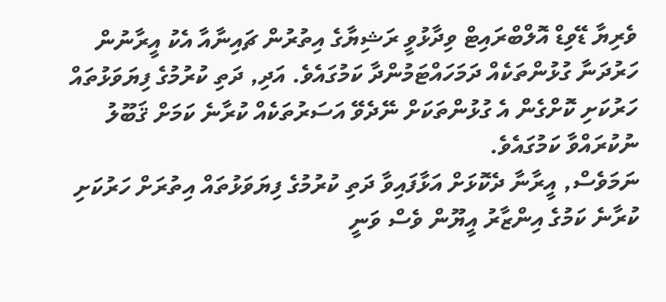ވެރިޔާ ޑޭވިޑް އޮލްބްރައިޓް ވިދާޅުވީ ރަޝިޔާގެ އިތުރުން ޗައިނާއާ އެކު އީރާނުން ހަރުދަނާ ގުޅުންތަކެއް ދަމަހައްޓަމުންދާ ކަމުގައެވެ. އަދި, ދަތި ކުރުމުގެ ފިޔަވަޅުތައް ހަރުކަށި ކޮށްގެން އެ ގުޅުންތަކަށް ނޭދެވޭ އަސަރުތަކެއް ކުރާނެ ކަމަށް ޤަބޫލު ނުކުރައްވާ ކަމުގައެވެ.
ނަމަވެސް, އީރާނާ ދެކޮޅަށް އަޅާފައިވާ ދަތި ކުރުމުގެ ފިޔަވަޅުތައް އިތުރަށް ހަރުކަށި ކުރާނެ ކަމުގެ އިންޒާރު އީޔޫން ވެސް ވަނީ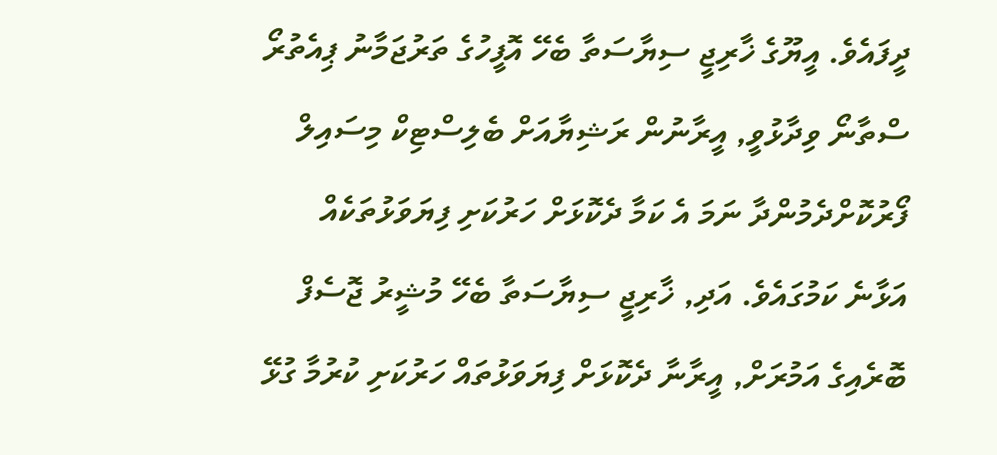ދީފައެވެ. އީޔޫގެ ޚާރިޖީ ސިޔާސަތާ ބެހޭ އޮފީހުގެ ތަރުޖަމާނު ޕިއެތުރޯ ސްތާނޯ ވިދާޅުވީ, އީރާނުން ރަޝިޔާއަށް ބެލިސްޓިކް މިސައިލް ފޯރުކޮށްދެމުންދާ ނަމަ އެ ކަމާ ދެކޮޅަށް ހަރުކަށި ފިޔަވަޅުތަކެއް އަޅާނެ ކަމުގައެވެ. އަދި, ޚާރިޖީ ސިޔާސަތާ ބެހޭ މުޝީރު ޖޮސެފް ބޮރެއިގެ އަމުރަށް, އީރާނާ ދެކޮޅަށް ފިޔަވަޅުތައް ހަރުކަށި ކުރުމާ ގުޅޭ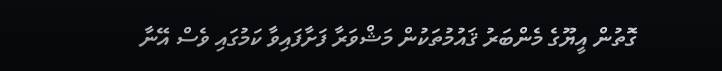ގޮތުން އީޔޫގެ މެންބަރު ޤައުމުތަކުން މަޝްވަރާ ފަށާފައިވާ ކަމުގައި ވެސް އޭނާ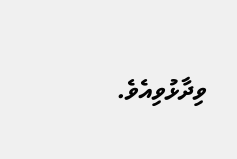ވިދާޅުވިއެވެ.